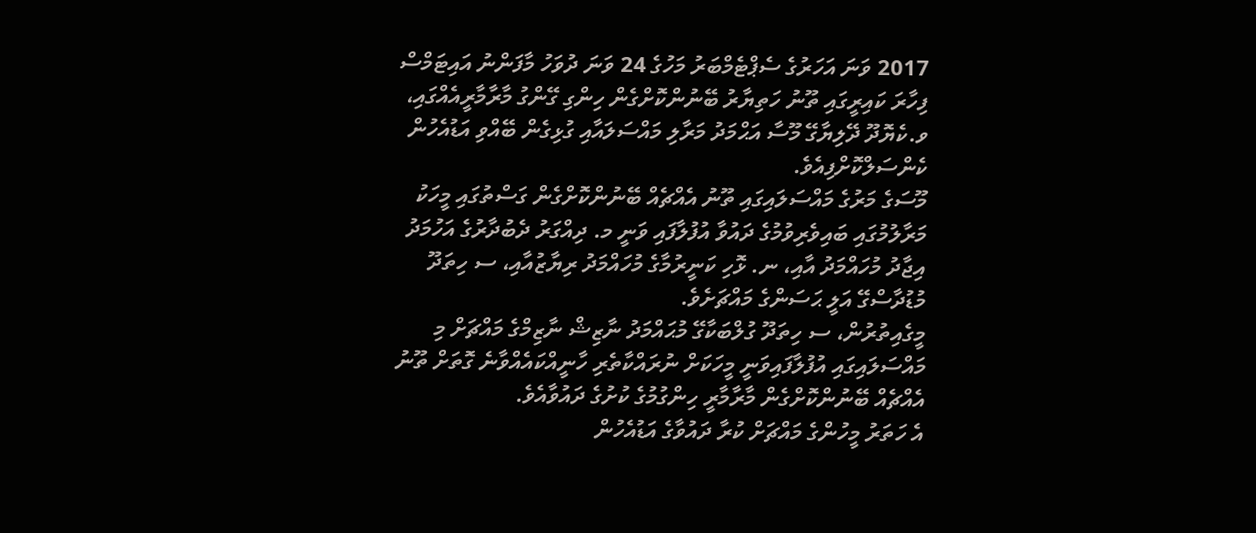2017 ވަނަ އަހަރުގެ ސެޕްޓެމްބަރު މަހުގެ 24 ވަނަ ދުވަހު މާފަންނު އައިޓަމްސް ފިހާރަ ކައިރީގައި ތޫނު ހަތިޔާރު ބޭނުންކޮށްގެން ހިންގި ގޭންގު މާރާމާރީއެއްގައި، ވ.ކެޔޮދޫ ދޭލިޔާގޭ މޫސާ އަޙްމަދު މަރާލި މައްސަލައާއި ގުޅިގެން ބޭއްވި އަޑުއެހުން ކެންސަލްކޮށްފިއެވެ.
މޫސަގެ މަރުގެ މައްސަލައިގައި ތޫނު އެއްޗެއް ބޭނުންކޮށްގެން ގަސްތުގައި މީހަކު މަރާލުމުގައި ބައިވެރިވުމުގެ ދައުވާ އުފުލާފައި ވަނީ މ. ދިއްގަރު ދެބުދާރުގެ އަހުމަދު އިޖާދު މުހައްމަދު އާއި، ނ. ޅޮހި ކަނީރުމާގެ މުހައްމަދު ރިޔާޒުއާއި، ސ ހިތަދޫ މުޑުދާސްގޭ އަލީ ޙަސަންގެ މައްޗަށެވެ.
މީގެއިތުރުން، ސ ހިތަދޫ ގުލްބަކާގޭ މުޙައްމަދު ނާޒިޝް ނާޒިމްގެ މައްޗަށް މި މައްސަލައިގައި އުފުލާފައިވަނީ މީހަކަށް ނުރައްކާތެރި ހާނީއްކައެއްވާނެ ގޮތަށް ތޫނު އެއްޗެއް ބޭނުންކޮށްގެން މާރާމާރީ ހިންގުމުގެ ކުށުގެ ދައުވާއެވެ.
އެ ހަތަރު މީހުންގެ މައްޗަށް ކުރާ ދައުވާގެ އަޑުއެހުން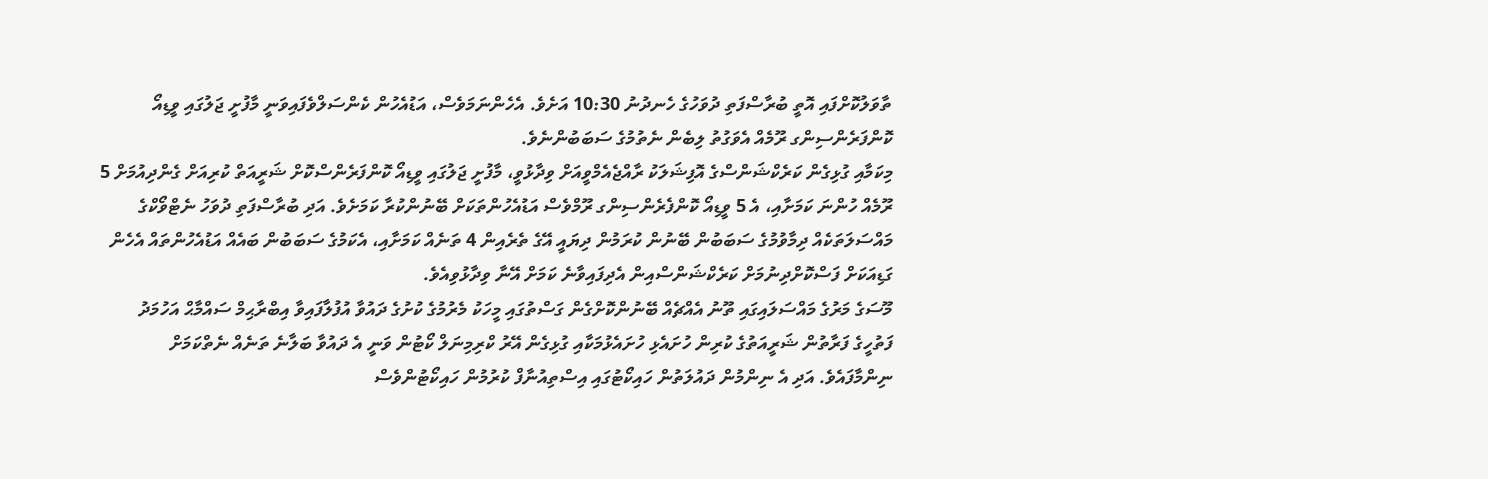ތާވަލުކޮށްފައި އޮތީ ބުރާސްފަތި ދުވަހުގެ ހެނދުނު 10:30 އަށެވެ. އެހެންނަމަވެސް، އަޑުއެހުން ކެންސަލްވެފައިވަނީ މާފުށީ ޖަލުގައި ވީޑިއޯ ކޮންފަރެންސިންގ ރޫމެއް އެވަގުތު ލިބެން ނެތުމުގެ ސަބަބުންނެވެ.
މިކަމާއި ގުޅިގެން ކަރެކްޝަންސްގެ އޮފިޝަލަކު ރާއްޖެއެމްވީއަށް ވިދާޅުވީ، މާފުށީ ޖަލުގައި ވީޑިއޯ ކޮންފަރެންސްކޮށް ޝަރީއަތް ކުރިއަށް ގެންދިއުމަށް 5 ރޫމެއް ހުންނަ ކަމަށާއި، އެ 5 ވީޑިއޯ ކޮންފެރެންސިންގ ރޫމްވެސް އަޑުއެހުންތަކަށް ބޭނުންކުރާ ކަމަށެވެ. އަދި ބުރާސްފަތި ދުވަހު ނެޓްވޯކްގެ މައްސަލަތަކެއް ދިމާވުމުގެ ސަބަބުން ބޭނުން ކުރަމުން ދިޔައީ އޭގެ ތެރެއިން 4 ތަނެއް ކަމަށާއި، އެކަމުގެ ސަބަބުން ބައެއް އަޑުއެހުންތައް އެހެން ގަޑިއަކަށް ފަސްކޮށްދިނުމަށް ކަރެކްޝަންސްއިން އެދިފައިވާނެ ކަމަށް އޭނާ ވިދާޅުވިއެވެ.
މޫސަގެ މަރުގެ މައްސަލައިގައި ތޫނު އެއްޗެއް ބޭނުންކޮށްގެން ގަސްތުގައި މީހަކު މެރުމުގެ ކުށުގެ ދައުވާ އުފުލާފައިވާ އިބްރާޙިމް ސައްމާޙް އަހުމަދު ފަތުހީގެ ފަރާތުން ޝަރީއަތުގެ ކުރިން ހުށައެޅި ހުށައެޅުމަކާއި ގުޅިގެން އޭރު ކްރިމިނަލް ކޯޓުން ވަނީ އެ ދައުވާ ބަލާނެ ތަނެއް ނެތްކަމަށް ނިންމާފައެވެ. އަދި އެ ނިންމުން ދައުލަތުން ހައިކޯޓުގައި އިސްތިއުނާފް ކުރުމުން ހައިކޯޓުންވެސް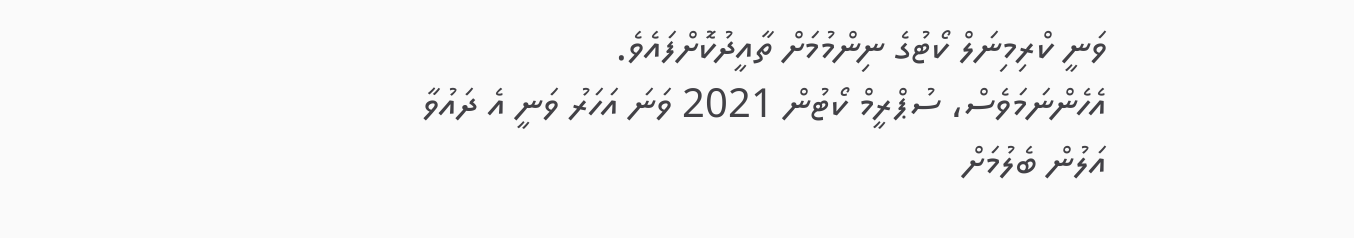ވަނީ ކްރިމިނަލް ކޯޓުގެ ނިންމުމަށް ތާއީދުކޮށްފައެވެ.
އެހެންނަމަވެސް، ސުޕްރީމް ކޯޓުން 2021 ވަނަ އަހަރު ވަނީ އެ ދައުވާ އަލުން ބެލުމަށް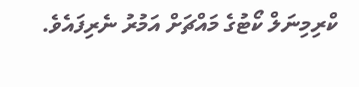ކްރިމިނަލް ކޯޓުގެ މައްޗަށް އަމުރު ނެރިފައެވެ.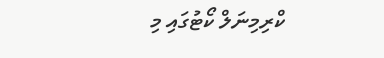ކްރިމިނަލް ކޯޓުގައި މި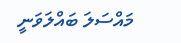މައްސަލަ ބައްލަވަނީ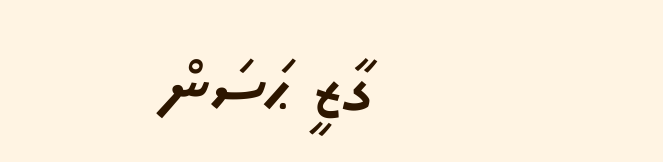ގާޒީ ޙަސަން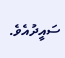ސައީދުއެވެ.